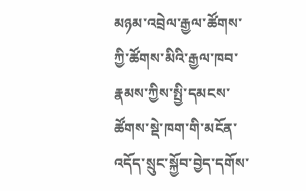མཉམ་འབྲེལ་རྒྱལ་ཚོགས་ཀྱི་ཚོགས་མིའི་རྒྱལ་ཁབ་རྣམས་ཀྱིས་སྤྱི་དམངས་ཚོགས་སྡེ་ཁག་གི་མངོན་འདོད་སྲུང་སྐྱོབ་བྱེད་དགོས་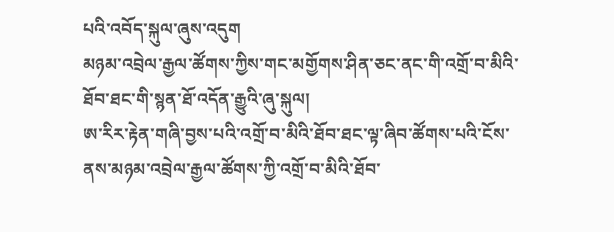པའི་འབོད་སྐུལ་ཞུས་འདུག
མཉམ་འབྲེལ་རྒྱལ་ཚོགས་ཀྱིས་གང་མགྱོགས་ཤིན་ཅང་ནང་གི་འགྲོ་བ་མིའི་ཐོབ་ཐང་གི་སྙན་ཐོ་འདོན་རྒྱུའི་ཞུ་སྐུལ།
ཨ་རིར་རྟེན་གཞི་བྱས་པའི་འགྲོ་བ་མིའི་ཐོབ་ཐང་ལྟ་ཞིབ་ཚོགས་པའི་ངོས་ནས་མཉམ་འབྲེལ་རྒྱལ་ཚོགས་ཀྱི་འགྲོ་བ་མིའི་ཐོབ་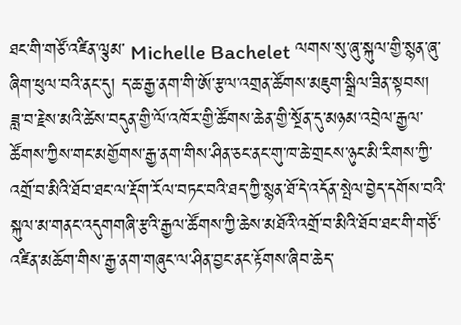ཐང་གི་གཙོ་འཛིན་ལྕམ་ Michelle Bachelet ལགས་སུ་ཞུ་སྐུལ་གྱི་སྙན་ཞུ་ཞིག་ཕུལ་བའི་ནང་དུ། ད་ཆ་རྒྱ་ནག་གི་ཨོ་རྩལ་འགྲན་ཚོགས་མཇུག་སྒྲིལ་ཟིན་སྟབས། ཟླ་བ་རྗེས་མའི་ཚེས་བདུན་གྱི་ལོ་འཁོར་གྱི་ཚོགས་ཆེན་གྱི་སྔོན་དུ་མཉམ་འབྲེལ་རྒྱལ་ཚོགས་ཀྱིས་གང་མགྱོགས་རྒྱ་ནག་གིས་ཤིན་ཅང་ནང་གུ་ཁ་ཆེ་གྲངས་ཉུང་མི་རིགས་ཀྱི་འགྲོ་བ་མིའི་ཐོབ་ཐང་ལ་རྡོག་རོལ་བཏང་བའི་ཐད་ཀྱི་སྙན་ཐོ་དེ་འདོན་སྤེལ་བྱེད་དགོས་བའི་སྐུལ་མ་གནང་འདུགགཞི་རྩའི་རྒྱལ་ཚོགས་ཀྱི་ཆེས་མཐོའི་འགྲོ་བ་མིའི་ཐོབ་ཐང་གི་གཙོ་འཛིན་མཆོག་གིས་རྒྱ་ནག་གཞུང་ལ་ཤིན་བྱང་ནང་རྟོགས་ཞིབ་ཆེད་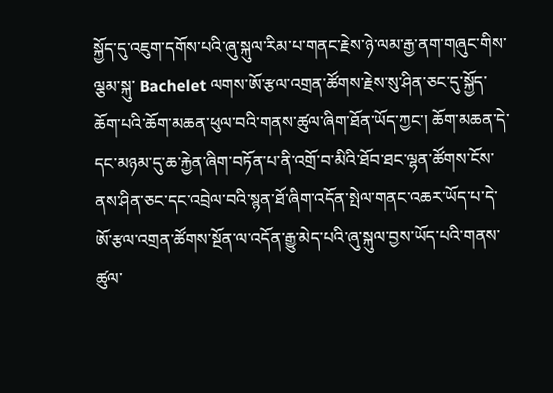སྐྱོད་དུ་འཇུག་དགོས་པའི་ཞུ་སྐུལ་རིམ་པ་གནང་རྗེས་ཉེ་ལམ་རྒྱ་ནག་གཞུང་གིས་ལྕམ་སྐུ་ Bachelet ལགས་ཨོ་རྩལ་འགྲན་ཚོགས་རྗེས་སུ་ཤིན་ཅང་དུ་སྐྱོད་ཆོག་པའི་ཆོག་མཆན་ཕུལ་བའི་གནས་ཚུལ་ཞིག་ཐོན་ཡོད་ཀྱང་། ཆོག་མཆན་དེ་དང་མཉམ་དུ་ཆ་རྐྱེན་ཞིག་བཏོན་པ་ནི་འགྲོ་བ་མིའི་ཐོབ་ཐང་ལྷན་ཚོགས་ངོས་ནས་ཤིན་ཅང་དང་འབྲེལ་བའི་སྙན་ཐོ་ཞིག་འདོན་སྤེལ་གནང་འཆར་ཡོད་པ་དེ་ཨོ་རྩལ་འགྲན་ཚོགས་སྔོན་ལ་འདོན་རྒྱུ་མེད་པའི་ཞུ་སྐུལ་བྱས་ཡོད་པའི་གནས་ཚུལ་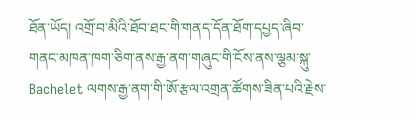ཐོན་ཡོད། འགྲོ་བ་མིའི་ཐོབ་ཐང་གི་གནད་དོན་ཐོག་དཔྱད་ཞིབ་གནང་མཁན་ཁག་ཅིག་ནས་རྒྱ་ནག་གཞུང་གི་ངོས་ནས་ལྕམ་སྐུ་ Bachelet ལགས་རྒྱ་ནག་གི་ཨོ་རྩལ་འགྲན་ཚོགས་ཟིན་པའི་རྗེས་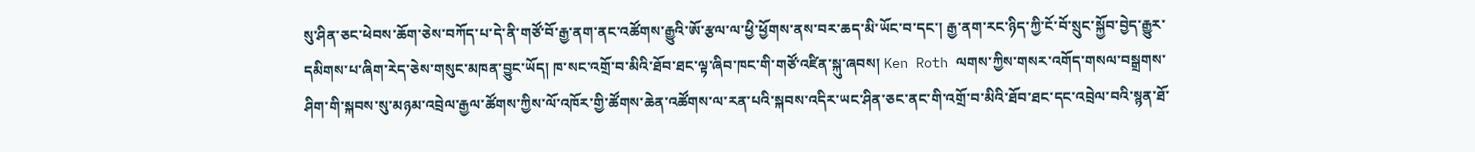སུ་ཤིན་ཅང་ཕེབས་ཆོག་ཅེས་བཀོད་པ་དེ་ནི་གཙོ་བོ་རྒྱ་ནག་ནང་འཚོགས་རྒྱུའི་ཨོ་རྩལ་ལ་ཕྱི་ཕྱོགས་ནས་བར་ཆད་མི་ཡོང་བ་དང་། རྒྱ་ནག་རང་ཉིད་ཀྱི་ངོ་བོ་སྲུང་སྐྱོབ་བྱེད་རྒྱུར་དམིགས་པ་ཞིག་རེད་ཅེས་གསུང་མཁན་བྱུང་ཡོད། ཁ་སང་འགྲོ་བ་མིའི་ཐོབ་ཐང་ལྟ་ཞིབ་ཁང་གི་གཙོ་འཛིན་སྐུ་ཞབས། Ken Roth ལགས་ཀྱིས་གསར་འགོད་གསལ་བསྒྲགས་ཤིག་གི་སྐབས་སུ་མཉམ་འབྲེལ་རྒྱལ་ཚོགས་ཀྱིས་ལོ་འཁོར་གྱི་ཚོགས་ཆེན་འཚོགས་ལ་རན་པའི་སྐབས་འདིར་ཡང་ཤིན་ཅང་ནང་གི་འགྲོ་བ་མིའི་ཐོབ་ཐང་དང་འབྲེལ་བའི་སྙན་ཐོ་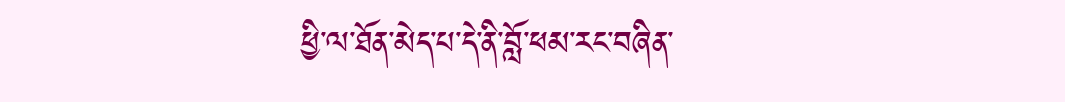ཕྱི་ལ་ཐོན་མེད་པ་དེ་ནི་བློ་ཕམ་རང་བཞིན་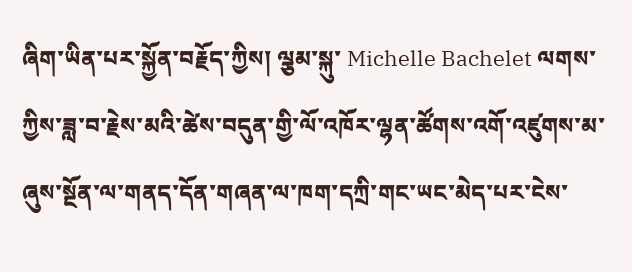ཞིག་ཡིན་པར་སྐྱོན་བརྗོད་ཀྱིས། ལྕམ་སྐུ་ Michelle Bachelet ལགས་ཀྱིས་ཟླ་བ་རྗེས་མའི་ཚེས་བདུན་གྱི་ལོ་འཁོར་ལྷན་ཚོགས་འགོ་འཛུགས་མ་ཞུས་སྔོན་ལ་གནད་དོན་གཞན་ལ་ཁག་དཀྲི་གང་ཡང་མེད་པར་ངེས་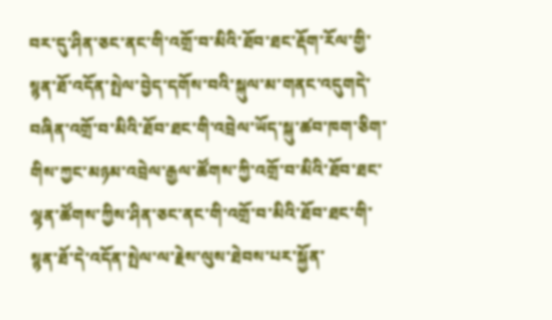བར་དུ་ཤིན་ཅང་ནང་གི་འགྲོ་བ་མིའི་ཐོབ་ཐང་རྡོག་རོལ་གྱི་སྙན་ཐོ་འདོན་སྤེལ་བྱེད་དགོས་བའི་སྐུལ་མ་གནང་འདུགདེ་བཞིན་འགྲོ་བ་མིའི་ཐོབ་ཐང་གི་འབྲེལ་ཡོད་སྐུ་ཚབ་ཁག་ཅིག་གིས་ཀྱང་མཉམ་འབྲེལ་རྒྱལ་ཚོགས་ཀྱི་འགྲོ་བ་མིའི་ཐོབ་ཐང་ལྷན་ཚོགས་ཀྱིས་ཤིན་ཅང་ནང་གི་འགྲོ་བ་མིའི་ཐོབ་ཐང་གི་སྙན་ཐོ་དེ་འདོན་སྤེལ་ལ་རྗེས་ལུས་ཐེབས་པར་སྐྱོན་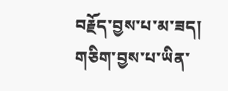བརྗོད་བྱས་པ་མ་ཟད། གཅིག་བྱས་པ་ཡིན་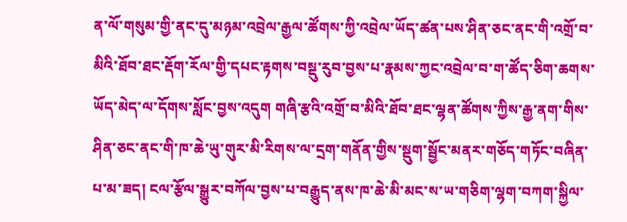ན་ལོ་གསུམ་གྱི་ནང་དུ་མཉམ་འབྲེལ་རྒྱལ་ཚོགས་ཀྱི་འབྲེལ་ཡོད་ཚན་པས་ཤིན་ཅང་ནང་གི་འགྲོ་བ་མིའི་ཐོབ་ཐང་རྡོག་རོལ་གྱི་དཔང་རྟགས་བསྡུ་རུབ་བྱས་པ་རྣམས་ཀྱང་འབྲེལ་བ་ག་ཚོད་ཅིག་ཆགས་ཡོད་མེད་ལ་དོགས་སློང་བྱས་འདུག གཞི་རྩའི་འགྲོ་བ་མིའི་ཐོབ་ཐང་ལྷན་ཚོགས་ཀྱིས་རྒྱ་ནག་གིས་ཤིན་ཅང་ནང་གི་ཁ་ཆེ་ཡུ་གུར་མི་རིགས་ལ་དྲག་གནོན་གྱིས་སྡུག་སྦྱོང་མནར་གཅོད་གཏོང་བཞིན་པ་མ་ཟད། ངལ་རྩོལ་སྒྱུར་བཀོལ་བྱས་པ་བརྒྱུད་ནས་ཁ་ཆེ་མི་མང་ས་ཡ་གཅིག་ལྷག་བཀག་སྐྱིལ་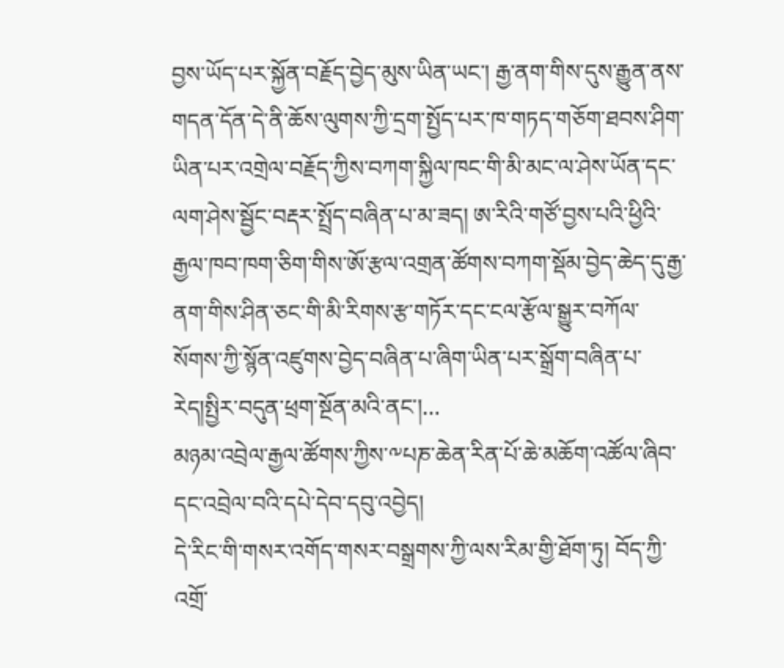བྱས་ཡོད་པར་སྐྱོན་བརྗོད་བྱེད་མུས་ཡིན་ཡང་། རྒྱ་ནག་གིས་དུས་རྒྱུན་ནས་གདན་དོན་དེ་ནི་ཆོས་ལུགས་ཀྱི་དྲག་སྤྱོད་པར་ཁ་གཏད་གཅོག་ཐབས་ཤིག་ཡིན་པར་འགྲེལ་བརྗོད་ཀྱིས་བཀག་སྐྱིལ་ཁང་གི་མི་མང་ལ་ཤེས་ཡོན་དང་ལག་ཤེས་སྦྱོང་བརྡར་སྤྲོད་བཞིན་པ་མ་ཟད། ཨ་རིའི་གཙོ་བྱས་པའི་ཕྱིའི་རྒྱལ་ཁབ་ཁག་ཅིག་གིས་ཨོ་རྩལ་འགྲན་ཚོགས་བཀག་སྡོམ་བྱེད་ཆེད་དུ་རྒྱ་ནག་གིས་ཤིན་ཅང་གི་མི་རིགས་རྩ་གཏོར་དང་ངལ་རྩོལ་སྒྱུར་བཀོལ་སོགས་ཀྱི་སྙོན་འཛུགས་བྱེད་བཞིན་པ་ཞིག་ཡིན་པར་སྒྲོག་བཞིན་པ་རེད།སྤྱིར་བདུན་ཕྲག་སྔོན་མའི་ནང་།...
མཉམ་འབྲེལ་རྒྱལ་ཚོགས་ཀྱིས་༸པཎ་ཆེན་རིན་པོ་ཆེ་མཆོག་འཚོལ་ཞིབ་དང་འབྲེལ་བའི་དཔེ་དེབ་དབུ་འབྱེད།
དེ་རིང་གི་གསར་འགོད་གསར་བསྒྲགས་ཀྱི་ལས་རིམ་གྱི་ཐོག་ཏུ། བོད་ཀྱི་འགྲོ་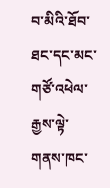བ་མིའི་ཐོབ་ཐང་དང་མང་གཙོ་འཕེལ་རྒྱས་ལྟེ་གནས་ཁང་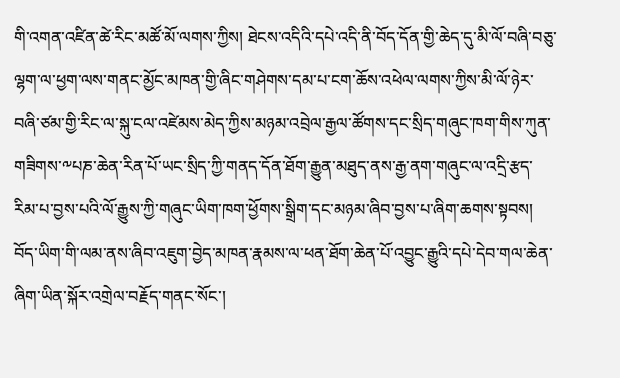གི་འགན་འཛིན་ཚེ་རིང་མཚོ་མོ་ལགས་ཀྱིས། ཐེངས་འདིའི་དཔེ་འདི་ནི་བོད་དོན་གྱི་ཆེད་དུ་མི་ལོ་བཞི་བཅུ་ལྷག་ལ་ཕྱག་ལས་གནང་མྱོང་མཁན་གྱི་ཞིང་གཤེགས་དམ་པ་ངག་ཆོས་འཕེལ་ལགས་ཀྱིས་མི་ལོ་ཉེར་བཞི་ཙམ་གྱི་རིང་ལ་སྐུ་ངལ་འཛེམས་མེད་ཀྱིས་མཉམ་འབྲེལ་རྒྱལ་ཚོགས་དང་སྲིད་གཞུང་ཁག་གིས་ཀུན་གཟིགས་༸པཎ་ཆེན་རིན་པོ་ཡང་སྲིད་ཀྱི་གནད་དོན་ཐོག་རྒྱུན་མཐུད་ནས་རྒྱ་ནག་གཞུང་ལ་འདྲི་རྩད་རིམ་པ་བྱས་པའི་ལོ་རྒྱུས་ཀྱི་གཞུང་ཡིག་ཁག་ཕྱོགས་སྒྲིག་དང་མཉམ་ཞིབ་བྱས་པ་ཞིག་ཆགས་སྟབས། བོད་ཡིག་གི་ལམ་ནས་ཞིབ་འཇུག་བྱེད་མཁན་རྣམས་ལ་ཕན་ཐོག་ཆེན་པོ་འབྱུང་རྒྱུའི་དཔེ་དེབ་གལ་ཆེན་ཞིག་ཡིན་སྐོར་འགྲེལ་བརྗོད་གནང་སོང་།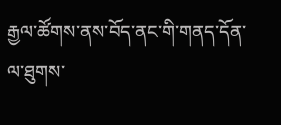རྒྱལ་ཚོགས་ནས་བོད་ནང་གི་གནད་དོན་ལ་ཐུགས་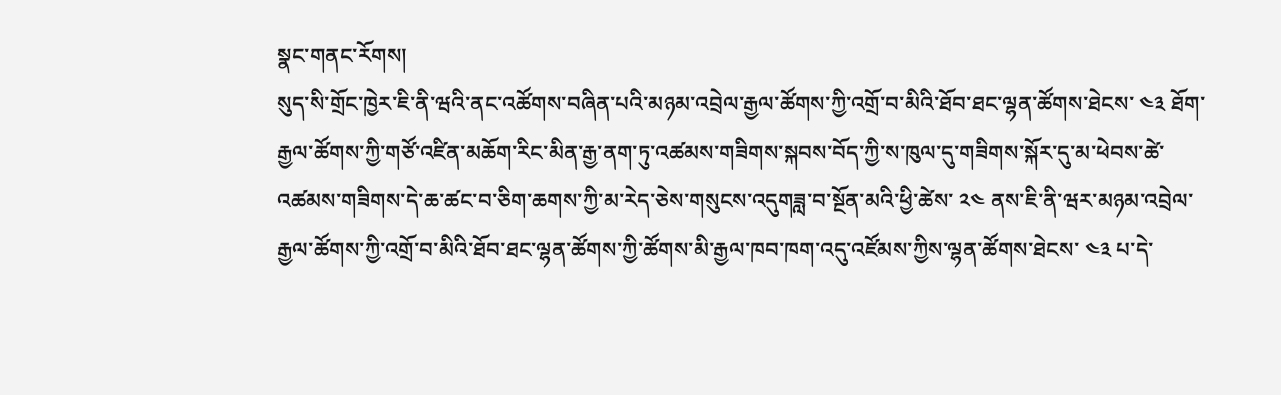སྣང་གནང་རོགས།
སུད་སི་གྲོང་ཁྱེར་ཇི་ནི་ཝའི་ནང་འཚོགས་བཞིན་པའི་མཉམ་འབྲེལ་རྒྱལ་ཚོགས་ཀྱི་འགྲོ་བ་མིའི་ཐོབ་ཐང་ལྷན་ཚོགས་ཐེངས་ ༤༣ ཐོག་རྒྱལ་ཚོགས་ཀྱི་གཙོ་འཛིན་མཆོག་རིང་མིན་རྒྱ་ནག་ཏུ་འཚམས་གཟིགས་སྐབས་བོད་ཀྱི་ས་ཁུལ་དུ་གཟིགས་སྐོར་དུ་མ་ཕེབས་ཚེ་འཚམས་གཟིགས་དེ་ཆ་ཚང་བ་ཅིག་ཆགས་ཀྱི་མ་རེད་ཅེས་གསུངས་འདུགཟླ་བ་སྔོན་མའི་ཕྱི་ཚེས་ ༢༤ ནས་ཇི་ནི་ཝར་མཉམ་འབྲེལ་རྒྱལ་ཚོགས་ཀྱི་འགྲོ་བ་མིའི་ཐོབ་ཐང་ལྷན་ཚོགས་ཀྱི་ཚོགས་མི་རྒྱལ་ཁབ་ཁག་འདུ་འཛོམས་ཀྱིས་ལྷན་ཚོགས་ཐེངས་ ༤༣ པ་དེ་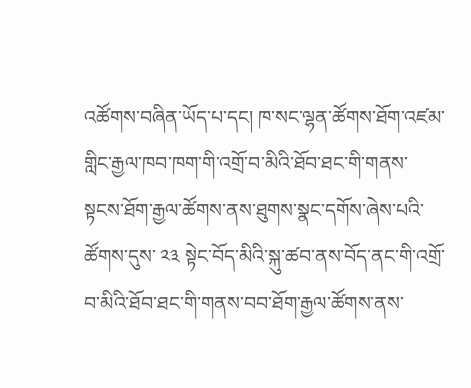འཚོགས་བཞིན་ཡོད་པ་དང། ཁ་སང་ལྷན་ཚོགས་ཐོག་འཛམ་གླིང་རྒྱལ་ཁབ་ཁག་གི་འགྲོ་བ་མིའི་ཐོབ་ཐང་གི་གནས་སྟངས་ཐོག་རྒྱལ་ཚོགས་ནས་ཐུགས་སྣང་དགོས་ཞེས་པའི་ཚོགས་དུས་ ༢༣ སྟེང་བོད་མིའི་སྐུ་ཚབ་ནས་བོད་ནང་གི་འགྲོ་བ་མིའི་ཐོབ་ཐང་གི་གནས་བབ་ཐོག་རྒྱལ་ཚོགས་ནས་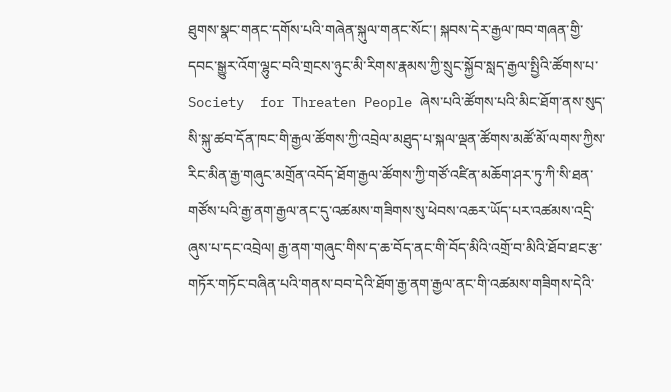ཐུགས་སྣང་གནང་དགོས་པའི་གཞེན་སྐུལ་གནང་སོང་། སྐབས་དེར་རྒྱལ་ཁབ་གཞན་གྱི་དབང་སྒྱུར་འོག་ལྷུང་བའི་གྲངས་ཉུང་མི་རིགས་རྣམས་ཀྱི་སྲུང་སྐྱོབ་སླད་རྒྱལ་སྤྱིའི་ཚོགས་པ་ Society  for Threaten People ཞེས་པའི་ཚོགས་པའི་མིང་ཐོག་ནས་སུད་སི་སྐུ་ཚབ་དོན་ཁང་གི་རྒྱལ་ཚོགས་ཀྱི་འབྲེལ་མཐུད་པ་སྐལ་ལྡན་ཚོགས་མཚོ་མོ་ལགས་ཀྱིས་རིང་མིན་རྒྱ་གཞུང་མགྲོན་འབོད་ཐོག་རྒྱལ་ཚོགས་ཀྱི་གཙོ་འཛིན་མཆོག་ཤར་ཏུ་ཀི་སི་ཐན་གཙོས་པའི་རྒྱ་ནག་རྒྱལ་ནང་དུ་འཚམས་གཟིགས་སུ་ཕེབས་འཆར་ཡོད་པར་འཚམས་འདྲི་ཞུས་པ་དང་འབྲེལ། རྒྱ་ནག་གཞུང་གིས་ད་ཆ་བོད་ནང་གི་བོད་མིའི་འགྲོ་བ་མིའི་ཐོབ་ཐང་རྩ་གཏོར་གཏོང་བཞིན་པའི་གནས་བབ་དེའི་ཐོག་རྒྱ་ནག་རྒྱལ་ནང་གི་འཚམས་གཟིགས་དེའི་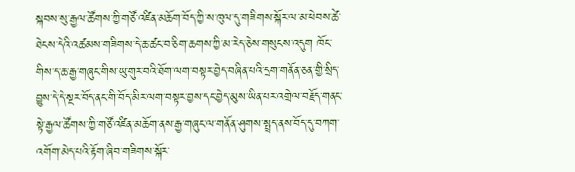སྐབས་སུ་རྒྱལ་ཚོགས་ཀྱི་གཙོ་འཛིན་མཆོག་བོད་ཀྱི་ས་ཁུལ་དུ་གཟིགས་སྐོར་ལ་མ་ཕེབས་ཚེ་ཐེངས་དེའི་འཚམས་གཟིགས་དེ་ཆ་ཚང་བ་ཅིག་ཆགས་ཀྱི་མ་རེད་ཅེས་གསུངས་འདུག ཁོང་གིས་ད་ཆ་རྒྱ་གཞུང་གིས་ཡུ་གུར་བའི་ཐོག་ལག་བསྟར་བྱེད་བཞིན་པའི་དྲག་གནོན་ཅན་གྱི་སྲིད་བྱུས་དེ་དེ་སྔར་བོད་ནང་གི་བོད་མིར་ལག་བསྟར་བྱས་དང་བྱེད་མུས་ཡིན་པར་འགྲེལ་བརྗོད་གནང་སྟེ་རྒྱལ་ཚོགས་ཀྱི་གཙོ་འཛིན་མཆོག་ནས་རྒྱ་གཞུང་ལ་གནོན་ཤུགས་སྤྲད་ནས་བོད་དུ་བཀག་འགོག་མེད་པའི་རྟོག་ཞིབ་གཟིགས་སྐོར་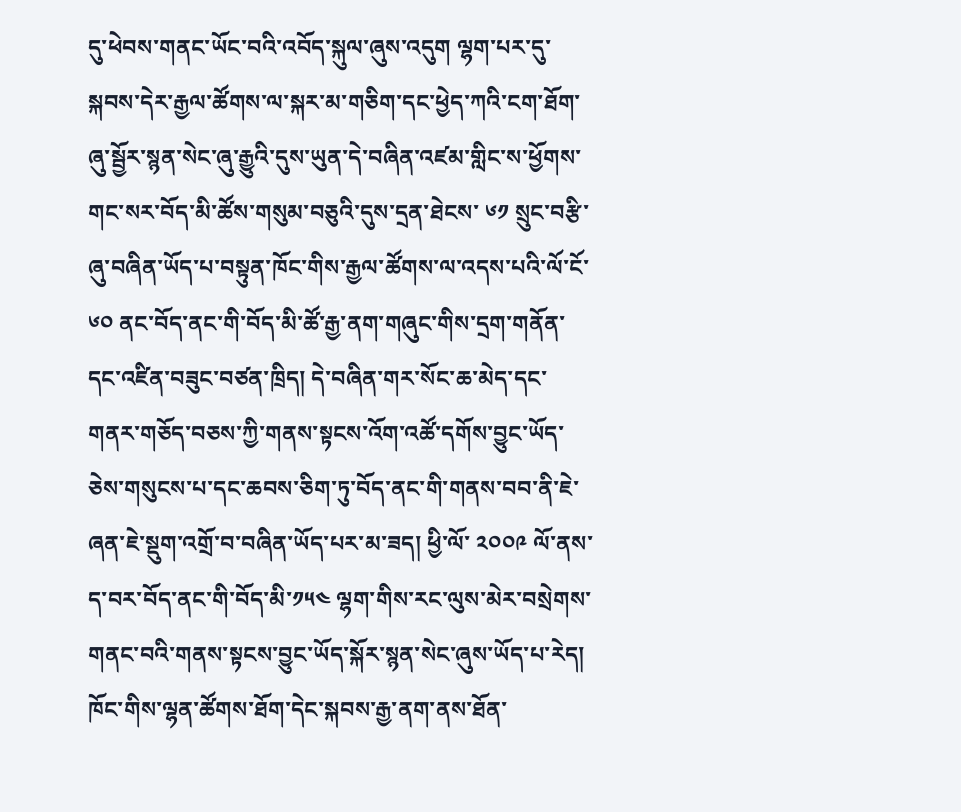དུ་ཕེབས་གནང་ཡོང་བའི་འབོད་སྐུལ་ཞུས་འདུག ལྷག་པར་དུ་སྐབས་དེར་རྒྱལ་ཚོགས་ལ་སྐར་མ་གཅིག་དང་ཕྱེད་ཀའི་ངག་ཐོག་ཞུ་སྦྱོར་སྙན་སེང་ཞུ་རྒྱུའི་དུས་ཡུན་དེ་བཞིན་འཛམ་གླིང་ས་ཕྱོགས་གང་སར་བོད་མི་ཚོས་གསུམ་བཅུའི་དུས་དྲན་ཐེངས་ ༦༡ སྲུང་བརྩི་ཞུ་བཞིན་ཡོད་པ་བསྟུན་ཁོང་གིས་རྒྱལ་ཚོགས་ལ་འདས་པའི་ལོ་ངོ་ ༦༠ ནང་བོད་ནང་གི་བོད་མི་ཚོ་རྒྱ་ནག་གཞུང་གིས་དྲག་གནོན་དང་འཛིན་བཟུང་བཙན་ཁྲིད། དེ་བཞིན་གར་སོང་ཆ་མེད་དང་གནར་གཅོད་བཅས་ཀྱི་གནས་སྟངས་འོག་འཚོ་དགོས་བྱུང་ཡོད་ཅེས་གསུངས་པ་དང་ཆབས་ཅིག་ཏུ་བོད་ནང་གི་གནས་བབ་ནི་ཇེ་ཞན་ཇེ་སྡུག་འགྲོ་བ་བཞིན་ཡོད་པར་མ་ཟད། ཕྱི་ལོ་ ༢༠༠༩ ལོ་ནས་ད་བར་བོད་ནང་གི་བོད་མི་༡༥༤ ལྷག་གིས་རང་ལུས་མེར་བསྲེགས་གནང་བའི་གནས་སྟངས་བྱུང་ཡོད་སྐོར་སྙན་སེང་ཞུས་ཡོད་པ་རེད། ཁོང་གིས་ལྷན་ཚོགས་ཐོག་དེང་སྐབས་རྒྱ་ནག་ནས་ཐོན་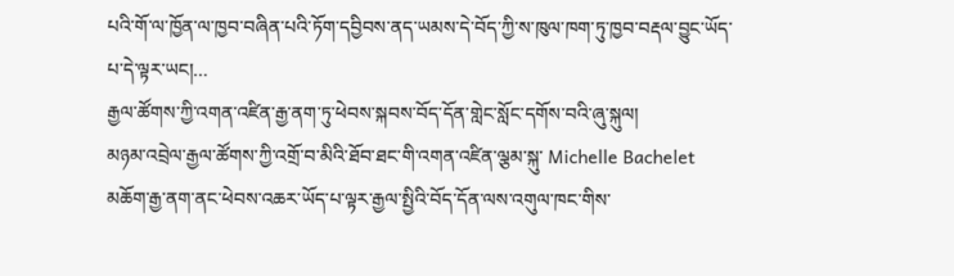པའི་གོ་ལ་ཁྱོན་ལ་ཁྱབ་བཞིན་པའི་ཏོག་དབྱིབས་ནད་ཡམས་དེ་བོད་ཀྱི་ས་ཁུལ་ཁག་ཏུ་ཁྱབ་བརྡལ་བྱུང་ཡོད་པ་དེ་ལྟར་ཡང།...
རྒྱལ་ཚོགས་ཀྱི་འགན་འཛིན་རྒྱ་ནག་ཏུ་ཕེབས་སྐབས་བོད་དོན་གླེང་སློང་དགོས་བའི་ཞུ་སྐུལ།
མཉམ་འབྲེལ་རྒྱལ་ཚོགས་ཀྱི་འགྲོ་བ་མིའི་ཐོབ་ཐང་གི་འགན་འཛིན་ལྕམ་སྐུ་ Michelle Bachelet མཆོག་རྒྱ་ནག་ནང་ཕེབས་འཆར་ཡོད་པ་ལྟར་རྒྱལ་སྤྱིའི་བོད་དོན་ལས་འགུལ་ཁང་གིས་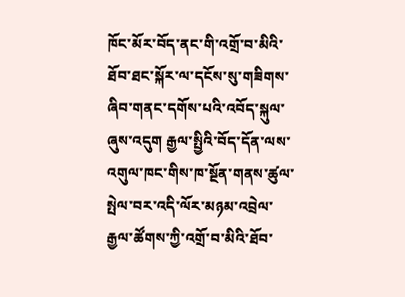ཁོང་མོར་བོད་ནང་གི་འགྲོ་བ་མིའི་ཐོབ་ཐང་སྐོར་ལ་དངོས་སུ་གཟིགས་ཞིབ་གནང་དགོས་པའི་འབོད་སྐུལ་ཞུས་འདུག རྒྱལ་སྤྱིའི་བོད་དོན་ལས་འགུལ་ཁང་གིས་ཁ་སྔོན་གནས་ཚུལ་སྤེལ་བར་འདི་ལོར་མཉམ་འབྲེལ་རྒྱལ་ཚོགས་ཀྱི་འགྲོ་བ་མིའི་ཐོབ་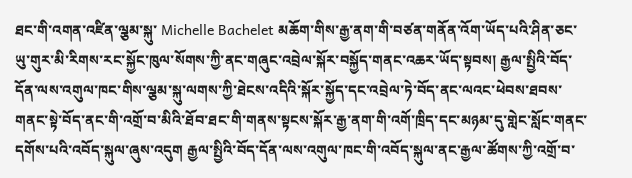ཐང་གི་འགན་འཛིན་ལྕམ་སྐུ་ Michelle Bachelet མཆོག་གིས་རྒྱ་ནག་གི་བཙན་གནོན་འོག་ཡོད་པའི་ཤིན་ཅང་ཡུ་གུར་མི་རིགས་རང་སྐྱོང་ཁུལ་སོགས་ཀྱི་ནང་གཞུང་འབྲེལ་སྐོར་བསྐྱོད་གནང་འཆར་ཡོད་སྟབས། རྒྱལ་སྤྱིའི་བོད་དོན་ལས་འགུལ་ཁང་གིས་ལྕམ་སྐུ་ལགས་ཀྱི་ཐེངས་འདིའི་སྐོར་སྐྱོད་དང་འབྲེལ་ཏེ་བོད་ནང་ལའང་ཕེབས་ཐབས་གནང་སྟེ་བོད་ནང་གི་འགྲོ་བ་མིའི་ཐོབ་ཐང་གི་གནས་སྟངས་སྐོར་རྒྱ་ནག་གི་འགོ་ཁྲིད་དང་མཉམ་དུ་གླེང་སློང་གནང་དགོས་པའི་འབོད་སྐུལ་ཞུས་འདུག རྒྱལ་སྤྱིའི་བོད་དོན་ལས་འགུལ་ཁང་གི་འབོད་སྐུལ་ནང་རྒྱལ་ཚོགས་ཀྱི་འགྲོ་བ་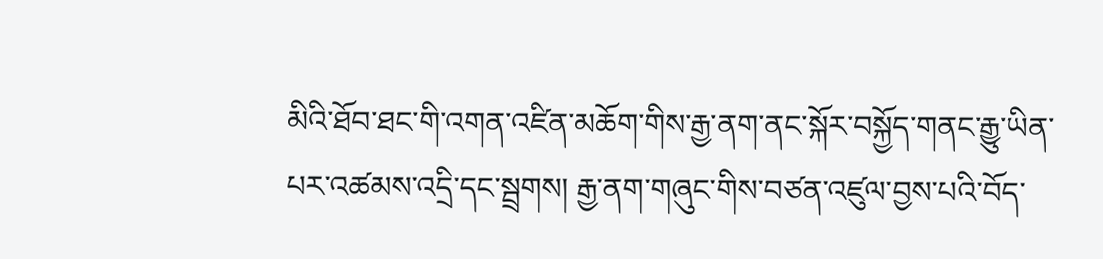མིའི་ཐོབ་ཐང་གི་འགན་འཛིན་མཆོག་གིས་རྒྱ་ནག་ནང་སྐོར་བསྐྱོད་གནང་རྒྱུ་ཡིན་པར་འཚམས་འདྲི་དང་སྦྲགས། རྒྱ་ནག་གཞུང་གིས་བཙན་འཛུལ་བྱས་པའི་བོད་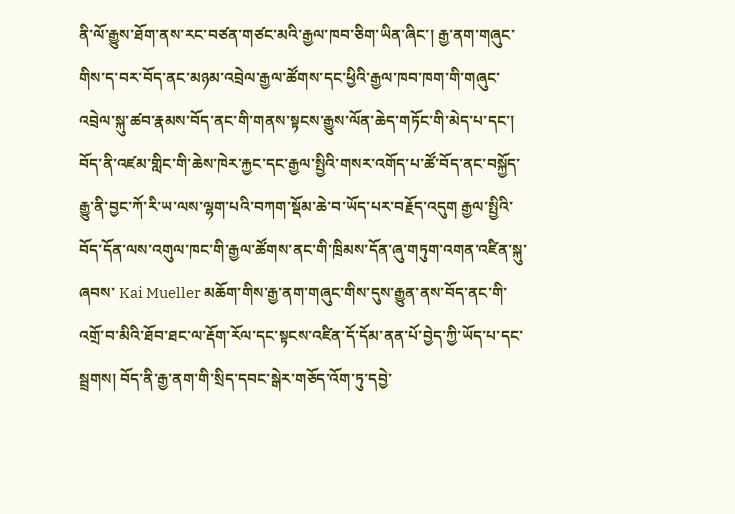ནི་ལོ་རྒྱུས་ཐོག་ནས་རང་བཙན་གཙང་མའི་རྒྱལ་ཁབ་ཅིག་ཡིན་ཞིང་། རྒྱ་ནག་གཞུང་གིས་ད་བར་བོད་ནང་མཉམ་འབྲེལ་རྒྱལ་ཚོགས་དང་ཕྱིའི་རྒྱལ་ཁབ་ཁག་གི་གཞུང་འབྲེལ་སྐུ་ཚབ་རྣམས་བོད་ནང་གི་གནས་སྟངས་རྒྱུས་ལོན་ཆེད་གཏོང་གི་མེད་པ་དང་། བོད་ནི་འཛམ་གླིང་གི་ཆེས་ཁེར་རྐྱང་དང་རྒྱལ་སྤྱིའི་གསར་འགོད་པ་ཚོ་བོད་ནང་བསྐྱོད་རྒྱུ་ནི་བྱང་ཀོ་རི་ཡ་ལས་ལྷག་པའི་བཀག་སྡོམ་ཆེ་བ་ཡོད་པར་བརྗོད་འདུག རྒྱལ་སྤྱིའི་བོད་དོན་ལས་འགུལ་ཁང་གི་རྒྱལ་ཚོགས་ནང་གི་ཁྲིམས་དོན་ཞུ་གཏུག་འགན་འཛིན་སྐུ་ཞབས་ Kai Mueller མཆོག་གིས་རྒྱ་ནག་གཞུང་གིས་དུས་རྒྱུན་ནས་བོད་ནང་གི་འགྲོ་བ་མིའི་ཐོབ་ཐང་ལ་རྡོག་རོལ་དང་སྟངས་འཛིན་དོ་དོམ་ནན་པོ་བྱེད་ཀྱི་ཡོད་པ་དང་སྦྲགས། བོད་ནི་རྒྱ་ནག་གི་སྲིད་དབང་སྒེར་གཅོད་འོག་ཏུ་དབྱེ་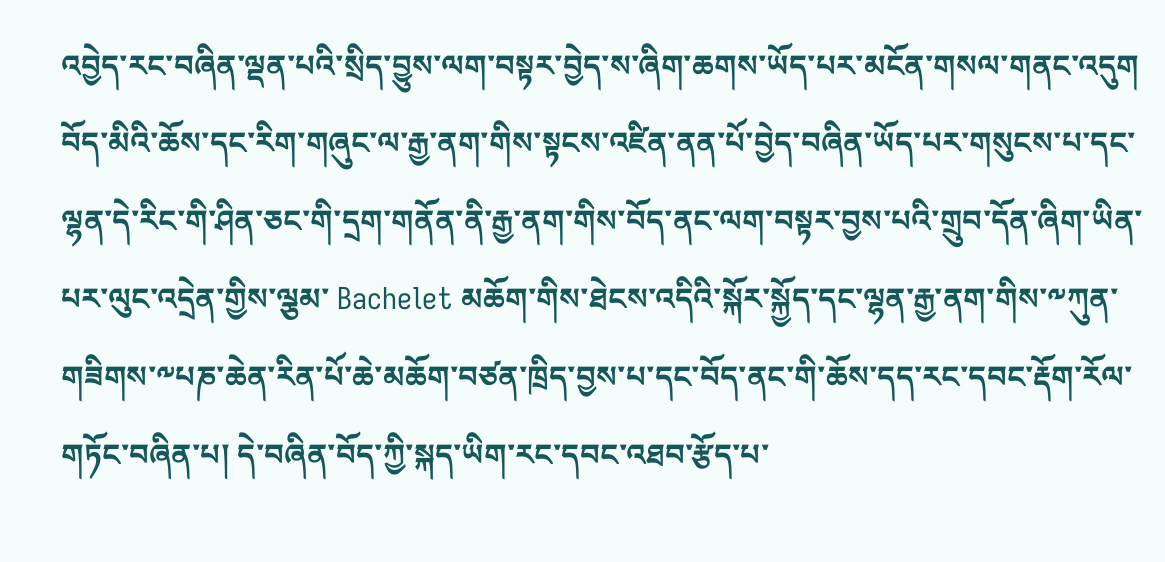འབྱེད་རང་བཞིན་ལྡན་པའི་སྲིད་བྱུས་ལག་བསྟར་བྱེད་ས་ཞིག་ཆགས་ཡོད་པར་མངོན་གསལ་གནང་འདུག བོད་མིའི་ཆོས་དང་རིག་གཞུང་ལ་རྒྱ་ནག་གིས་སྟངས་འཛིན་ནན་པོ་བྱེད་བཞིན་ཡོད་པར་གསུངས་པ་དང་ལྷན་དེ་རིང་གི་ཤིན་ཅང་གི་དྲག་གནོན་ནི་རྒྱ་ནག་གིས་བོད་ནང་ལག་བསྟར་བྱས་པའི་གྲུབ་དོན་ཞིག་ཡིན་པར་ལུང་འདྲེན་གྱིས་ལྕམ་ Bachelet མཆོག་གིས་ཐེངས་འདིའི་སྐོར་སྐྱོད་དང་ལྷན་རྒྱ་ནག་གིས་༸ཀུན་གཟིགས་༸པཎ་ཆེན་རིན་པོ་ཆེ་མཆོག་བཙན་ཁྲིད་བྱས་པ་དང་བོད་ནང་གི་ཆོས་དད་རང་དབང་རྡོག་རོལ་གཏོང་བཞིན་པ། དེ་བཞིན་བོད་ཀྱི་སྐད་ཡིག་རང་དབང་འཐབ་རྩོད་པ་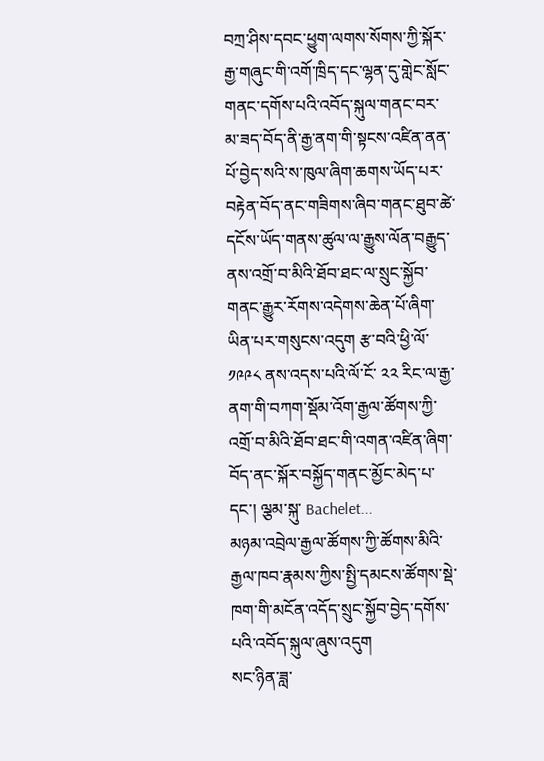བཀྲ་ཤིས་དབང་ཕྱུག་ལགས་སོགས་ཀྱི་སྐོར་རྒྱ་གཞུང་གི་འགོ་ཁྲིད་དང་ལྷན་དུ་གླེང་སློང་གནང་དགོས་པའི་འབོད་སྐུལ་གནང་བར་མ་ཟད་བོད་ནི་རྒྱ་ནག་གི་སྟངས་འཛིན་ནན་པོ་བྱེད་སའི་ས་ཁུལ་ཞིག་ཆགས་ཡོད་པར་བརྟེན་བོད་ནང་གཟིགས་ཞིབ་གནང་ཐུབ་ཚེ་དངོས་ཡོད་གནས་ཚུལ་ལ་རྒྱུས་ལོན་བརྒྱུད་ནས་འགྲོ་བ་མིའི་ཐོབ་ཐང་ལ་སྲུང་སྐྱོབ་གནང་རྒྱུར་རོགས་འདེགས་ཆེན་པོ་ཞིག་ཡིན་པར་གསུངས་འདུག རྩ་བའི་ཕྱི་ལོ་ ༡༩༩༨ ནས་འདས་པའི་ལོ་ངོ་ ༢༢ རིང་ལ་རྒྱ་ནག་གི་བཀག་སྡོམ་འོག་རྒྱལ་ཚོགས་ཀྱི་འགྲོ་བ་མིའི་ཐོབ་ཐང་གི་འགན་འཛིན་ཞིག་བོད་ནང་སྐོར་བསྐྱོད་གནང་མྱོང་མེད་པ་དང་། ལྕམ་སྐུ་ Bachelet...
མཉམ་འབྲེལ་རྒྱལ་ཚོགས་ཀྱི་ཚོགས་མིའི་རྒྱལ་ཁབ་རྣམས་ཀྱིས་སྤྱི་དམངས་ཚོགས་སྡེ་ཁག་གི་མངོན་འདོད་སྲུང་སྐྱོབ་བྱེད་དགོས་པའི་འབོད་སྐུལ་ཞུས་འདུག
སང་ཉིན་ཟླ་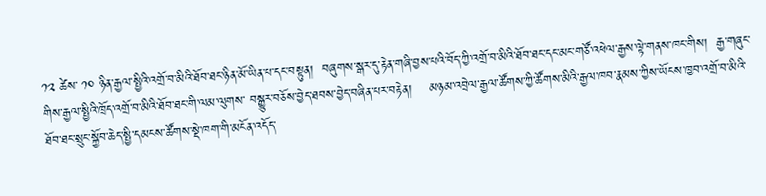༡༢ ཚེས་ ༡༠ ཉིན་རྒྱལ་སྤྱིའི་འགྲོ་བ་མིའི་ཐོབ་ཐང་ཉིན་མོ་ཡིན་པ་དང་བསྟུན།  བཞུགས་སྒར་དུ་རྟེན་གཞི་བྱས་པའི་བོད་ཀྱི་འགྲོ་བ་མིའི་ཐོབ་ཐང་དང་མང་གཙོ་འཕེལ་རྒྱས་ལྟེ་གནས་ཁང་གིས།  རྒྱ་གཞུང་གིས་རྒྱལ་སྤྱིའི་ཁྲོད་འགྲོ་བ་མིའི་ཐོབ་ཐང་གི་ལམ་ལུགས་ བསྒྱུར་བཅོས་བྱེད་ཐབས་བྱེད་བཞིན་པར་བརྟེན།    མཉམ་འབྲེལ་རྒྱལ་ཚོགས་ཀྱི་ཚོགས་མིའི་རྒྱལ་ཁབ་རྣམས་ཀྱིས་ཡོངས་ཁྱབ་འགྲོ་བ་མིའི་ཐོབ་ཐང་སྲུང་སྐྱོབ་ཆེད་སྤྱི་དམངས་ཚོགས་སྡེ་ཁག་གི་མངོན་འདོད་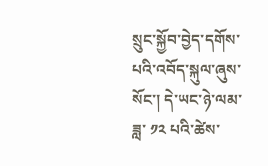སྲུང་སྐྱོབ་བྱེད་དགོས་པའི་འབོད་སྐུལ་ཞུས་སོང་། དེ་ཡང་ཉེ་ལམ་ཟླ་ ༡༢ པའི་ཚེས་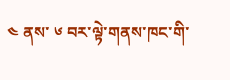༤ ནས་ ༦ བར་ལྟེ་གནས་ཁང་གི་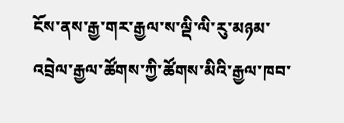ངོས་ནས་རྒྱ་གར་རྒྱལ་ས་ལྡི་ལི་རུ་མཉམ་འབྲེལ་རྒྱལ་ཚོགས་ཀྱི་ཚོགས་མིའི་རྒྱལ་ཁབ་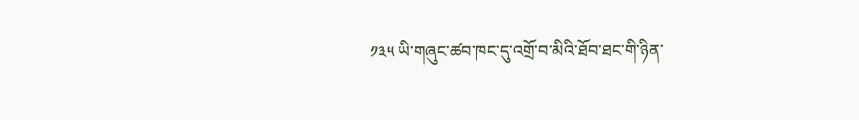༡༣༥ ཡི་གཞུང་ཚབ་ཁང་དུ་འགྲོ་བ་མིའི་ཐོབ་ཐང་གི་ཉིན་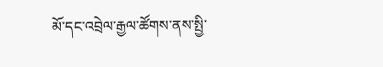མོ་དང་འབྲེལ་རྒྱལ་ཚོགས་ནས་སྤྱི་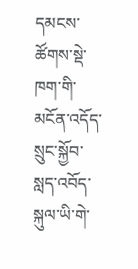དམངས་ཚོགས་སྡེ་ཁག་གི་མངོན་འདོད་སྲུང་སྐྱོབ་སླད་འབོད་སྐུལ་ཡི་གེ་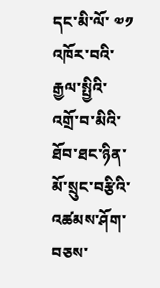དང་མི་ལོ་ ༧༡ འཁོར་བའི་རྒྱལ་སྤྱིའི་འགྲོ་བ་མིའི་ཐོབ་ཐང་ཉིན་མོ་སྲུང་བརྩིའི་འཚམས་ཤོག་བཅས་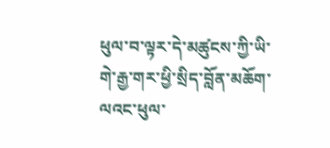ཕུལ་བ་ལྟར་དེ་མཚུངས་ཀྱི་ཡི་གེ་རྒྱ་གར་ཕྱི་སྲིད་བློན་མཆོག་ལའང་ཕུལ་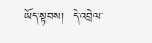ཡོད་སྟབས།  དེ་འབྲེལ་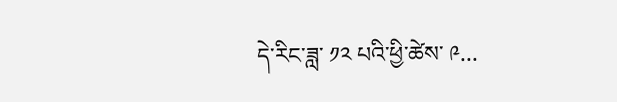དེ་རིང་ཟླ་ ༡༢ པའི་ཕྱི་ཚེས་ ༩...